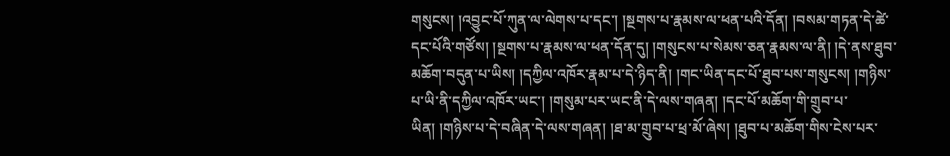གསུངས། །འབྱུང་པོ་ཀུན་ལ་ལེགས་པ་དང་། །སྔགས་པ་རྣམས་ལ་ཕན་པའི་དོན། །བསམ་གཏན་དེ་ཚེ་དང་པོའི་གཙོས། །སྔགས་པ་རྣམས་ལ་ཕན་དོན་དུ། །གསུངས་པ་སེམས་ཅན་རྣམས་ལ་ནི། །དེ་ནས་ཐུབ་མཆོག་བདུན་པ་ཡིས། །དཀྱིལ་འཁོར་རྣམ་པ་དེ་ཉིད་ནི། །གང་ཡིན་དང་པོ་ཐུབ་པས་གསུངས། །གཉིས་པ་ཡི་ནི་དཀྱིལ་འཁོར་ཡང་། །གསུམ་པར་ཡང་ནི་དེ་ལས་གཞན། །དང་པོ་མཆོག་གི་གྲུབ་པ་ཡིན། །གཉིས་པ་དེ་བཞིན་དེ་ལས་གཞན། །ཐ་མ་གྲུབ་པ་ཕྲ་མོ་ཞེས། །ཐུབ་པ་མཆོག་གིས་ངེས་པར་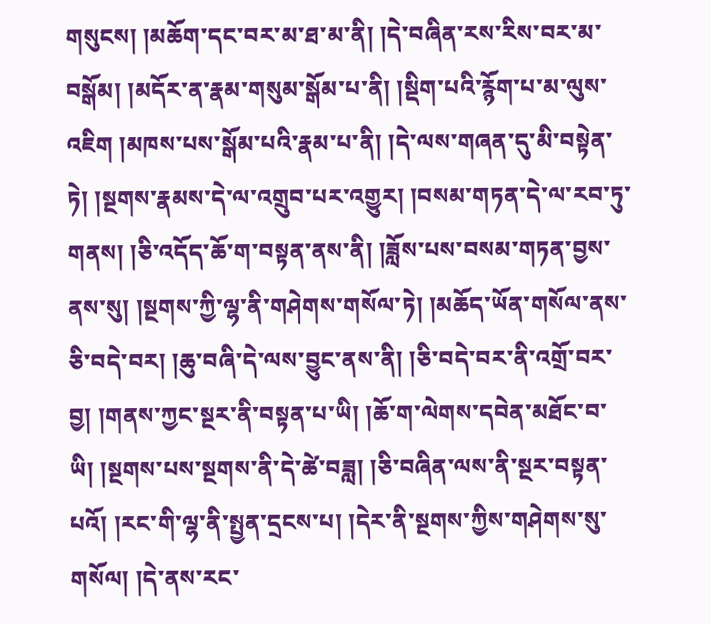གསུངས། །མཆོག་དང་བར་མ་ཐ་མ་ནི། །དེ་བཞིན་རས་རིས་བར་མ་བསྒོམ། །མདོར་ན་རྣམ་གསུམ་སྒོམ་པ་ནི། །སྡིག་པའི་རྙོག་པ་མ་ལུས་འཇིག །མཁས་པས་སྒོམ་པའི་རྣམ་པ་ནི། །དེ་ལས་གཞན་དུ་མི་བསྟེན་ཏེ། །སྔགས་རྣམས་དེ་ལ་འགྲུབ་པར་འགྱུར། །བསམ་གཏན་དེ་ལ་རབ་ཏུ་གནས། །ཅི་འདོད་ཆོ་ག་བསྟན་ནས་ནི། །ཟློས་པས་བསམ་གཏན་བྱས་ནས་སུ། །སྔགས་ཀྱི་ལྷ་ནི་གཤེགས་གསོལ་ཏེ། །མཆོད་ཡོན་གསོལ་ནས་ཅི་བདེ་བར། །ཆུ་བཞི་དེ་ལས་བྱུང་ནས་ནི། །ཅི་བདེ་བར་ནི་འགྲོ་བར་བྱ། །གནས་ཀྱང་སྔར་ནི་བསྟན་པ་ཡི། །ཆོ་ག་ལེགས་དབེན་མཐོང་བ་ཡི། །སྔགས་པས་སྔགས་ནི་དེ་ཚེ་བཟླ། །ཅི་བཞིན་ལས་ནི་སྔར་བསྟན་པའོ། །རང་གི་ལྷ་ནི་སྤྱན་དྲངས་པ། །དེར་ནི་སྔགས་ཀྱིས་གཤེགས་སུ་གསོལ། །དེ་ནས་རང་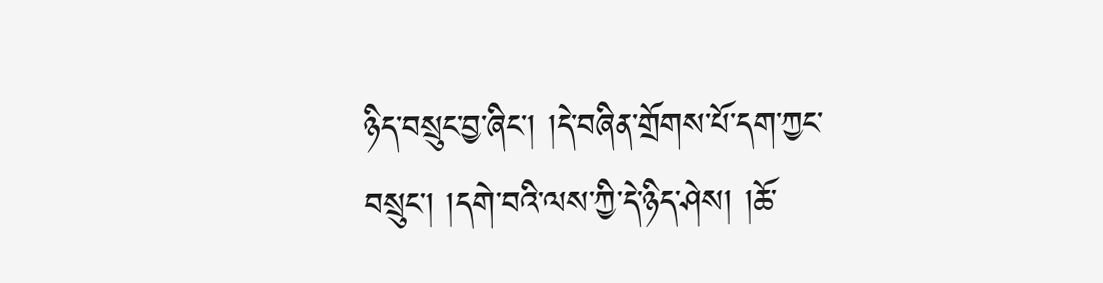ཉིད་བསྲུང་བྱ་ཞིང་། །དེ་བཞིན་གྲོགས་པོ་དག་ཀྱང་བསྲུང་། །དགེ་བའི་ལས་ཀྱི་དེ་ཉིད་ཤེས། །ཆོ་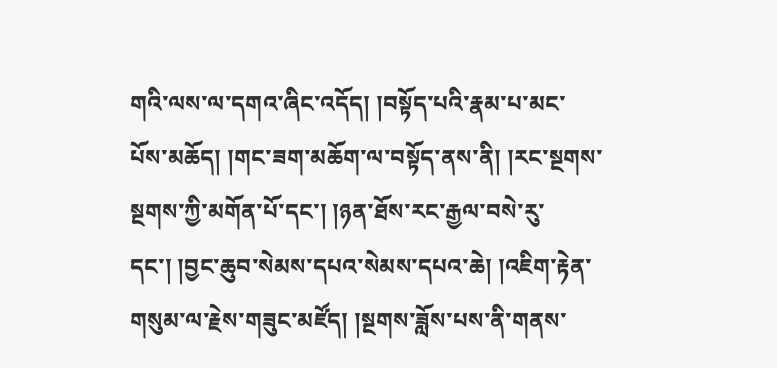གའི་ལས་ལ་དགའ་ཞིང་འདོད། །བསྟོད་པའི་རྣམ་པ་མང་པོས་མཆོད། །གང་ཟག་མཆོག་ལ་བསྟོད་ནས་ནི། །རང་སྔགས་སྔགས་ཀྱི་མགོན་པོ་དང་། །ཉན་ཐོས་རང་རྒྱལ་བསེ་རུ་དང་། །བྱང་ཆུབ་སེམས་དཔའ་སེམས་དཔའ་ཆེ། །འཇིག་རྟེན་གསུམ་ལ་རྗེས་གཟུང་མཛོད། །སྔགས་ཟློས་པས་ནི་གནས་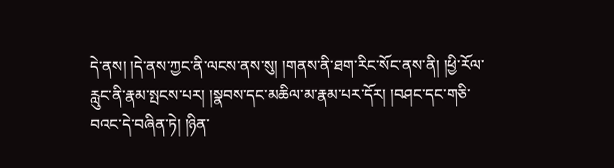དེ་ནས། །དེ་ནས་ཀྱང་ནི་ལངས་ནས་སུ། །གནས་ནི་ཐག་རིང་སོང་ནས་ནི། །ཕྱི་རོལ་རླུང་ནི་རྣམ་སྤངས་པར། །སྣབས་དང་མཆིལ་མ་རྣམ་པར་དོར། །བཤང་དང་གཅི་བའང་དེ་བཞིན་ཏེ། །ཉིན་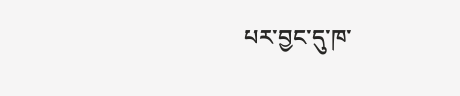པར་བྱང་དུ་ཁ་